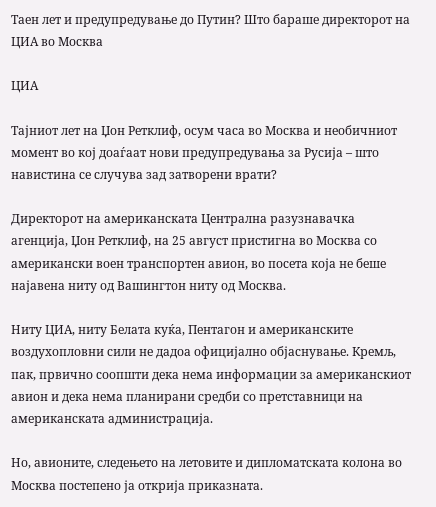Таен лет и предупредување до Путин? Што бараше директорот на ЦИА во Москва

ЦИА

Тајниот лет на Џон Ретклиф, осум часа во Москва и необичниот момент во кој доаѓаат нови предупредувања за Русија – што навистина се случува зад затворени врати?

Директорот на американската Централна разузнавачка агенција, Џон Ретклиф, на 25 август пристигна во Москва со американски воен транспортен авион, во посета која не беше најавена ниту од Вашингтон ниту од Москва.

Ниту ЦИА, ниту Белата куќа, Пентагон и американските воздухопловни сили не дадоа официјално објаснување. Кремљ, пак, првично соопшти дека нема информации за американскиот авион и дека нема планирани средби со претставници на американската администрација.

Но, авионите, следењето на летовите и дипломатската колона во Москва постепено ја открија приказната.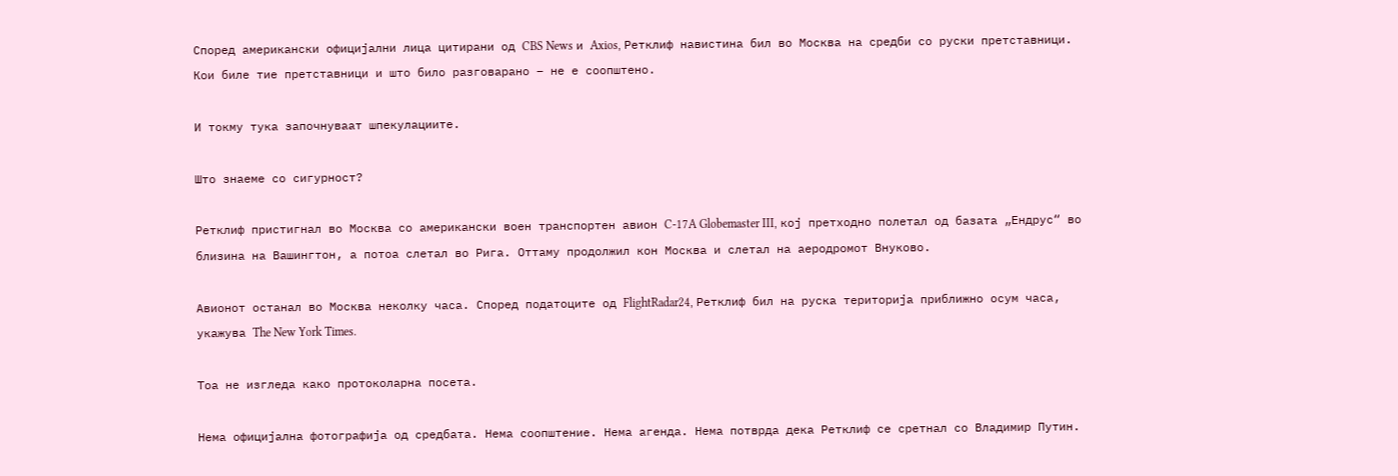Според американски официјални лица цитирани од CBS News и Axios, Ретклиф навистина бил во Москва на средби со руски претставници. Кои биле тие претставници и што било разговарано – не е соопштено.

И токму тука започнуваат шпекулациите.

Што знаеме со сигурност?

Ретклиф пристигнал во Москва со американски воен транспортен авион C-17A Globemaster III, кој претходно полетал од базата „Ендрус“ во близина на Вашингтон, а потоа слетал во Рига. Оттаму продолжил кон Москва и слетал на аеродромот Внуково.

Авионoт останал во Москва неколку часа. Според податоците од FlightRadar24, Ретклиф бил на руска територија приближно осум часа, укажува The New York Times.

Тоа не изгледа како протоколарна посета.

Нема официјална фотографија од средбата. Нема соопштение. Нема агенда. Нема потврда дека Ретклиф се сретнал со Владимир Путин.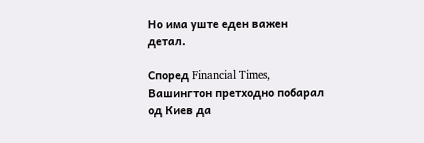Но има уште еден важен детал.

Според Financial Times, Вашингтон претходно побарал од Киев да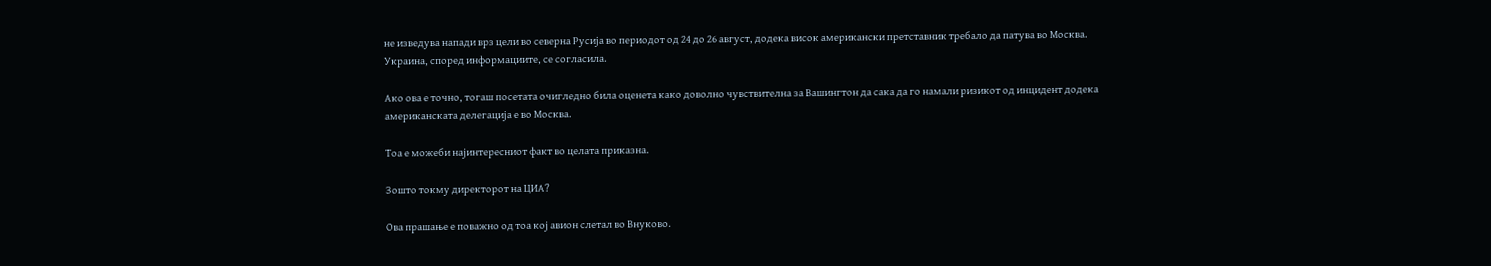не изведува напади врз цели во северна Русија во периодот од 24 до 26 август, додека висок американски претставник требало да патува во Москва. Украина, според информациите, се согласила.

Ако ова е точно, тогаш посетата очигледно била оценета како доволно чувствителна за Вашингтон да сака да го намали ризикот од инцидент додека американската делегација е во Москва.

Тоа е можеби најинтересниот факт во целата приказна.

Зошто токму директорот на ЦИА?

Ова прашање е поважно од тоа кој авион слетал во Внуково.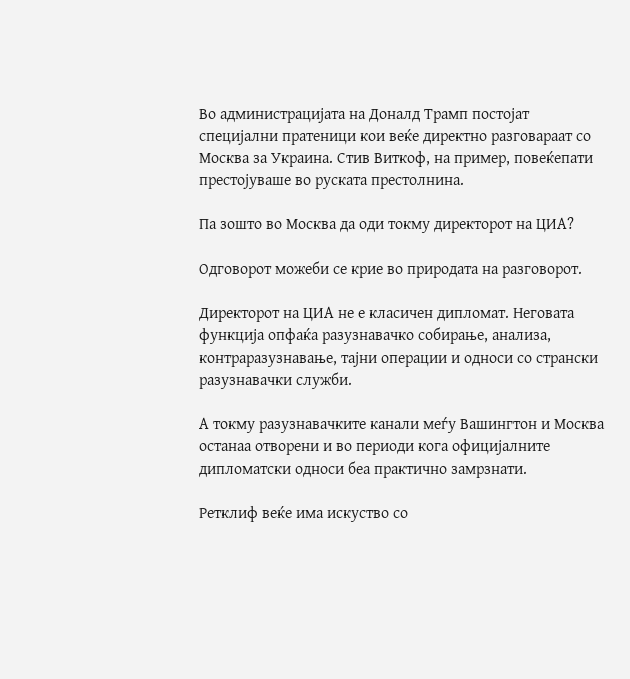Во администрацијата на Доналд Трамп постојат специјални пратеници кои веќе директно разговараат со Москва за Украина. Стив Виткоф, на пример, повеќепати престојуваше во руската престолнина.

Па зошто во Москва да оди токму директорот на ЦИА?

Одговорот можеби се крие во природата на разговорот.

Директорот на ЦИА не е класичен дипломат. Неговата функција опфаќа разузнавачко собирање, анализа, контраразузнавање, тајни операции и односи со странски разузнавачки служби.

А токму разузнавачките канали меѓу Вашингтон и Москва останаа отворени и во периоди кога официјалните дипломатски односи беа практично замрзнати.

Ретклиф веќе има искуство со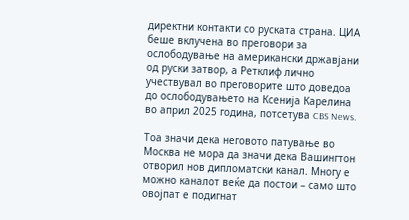директни контакти со руската страна. ЦИА беше вклучена во преговори за ослободување на американски државјани од руски затвор, а Ретклиф лично учествувал во преговорите што доведоа до ослободувањето на Ксенија Карелина во април 2025 година, потсетува CBS News.

Тоа значи дека неговото патување во Москва не мора да значи дека Вашингтон отворил нов дипломатски канал. Многу е можно каналот веќе да постои – само што овојпат е подигнат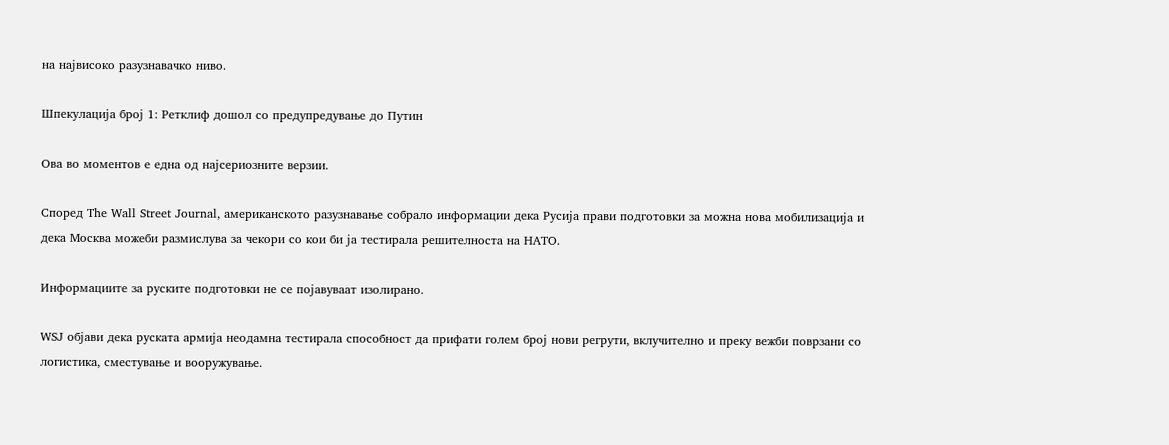на највисоко разузнавачко ниво.

Шпекулација број 1: Ретклиф дошол со предупредување до Путин

Ова во моментов е една од најсериозните верзии.

Според The Wall Street Journal, американското разузнавање собрало информации дека Русија прави подготовки за можна нова мобилизација и дека Москва можеби размислува за чекори со кои би ја тестирала решителноста на НАТО.

Информациите за руските подготовки не се појавуваат изолирано.

WSJ објави дека руската армија неодамна тестирала способност да прифати голем број нови регрути, вклучително и преку вежби поврзани со логистика, сместување и вооружување.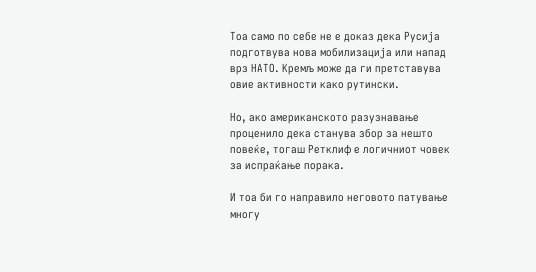Тоа само по себе не е доказ дека Русија подготвува нова мобилизација или напад врз НАТО. Кремљ може да ги претставува овие активности како рутински.

Но, ако американското разузнавање проценило дека станува збор за нешто повеќе, тогаш Ретклиф е логичниот човек за испраќање порака.

И тоа би го направило неговото патување многу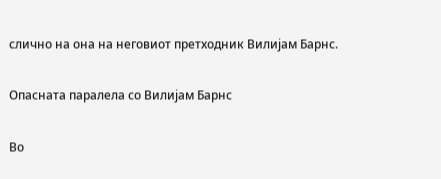слично на она на неговиот претходник Вилијам Барнс.

Опасната паралела со Вилијам Барнс

Во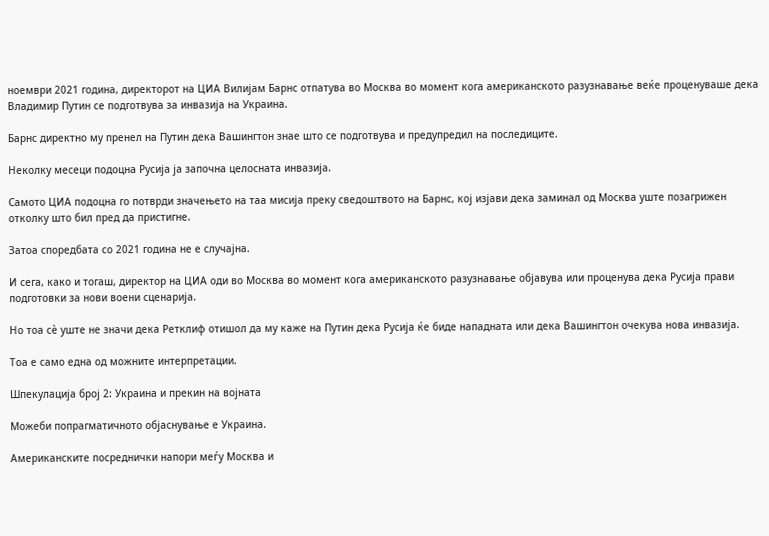ноември 2021 година, директорот на ЦИА Вилијам Барнс отпатува во Москва во момент кога американското разузнавање веќе проценуваше дека Владимир Путин се подготвува за инвазија на Украина.

Барнс директно му пренел на Путин дека Вашингтон знае што се подготвува и предупредил на последиците.

Неколку месеци подоцна Русија ја започна целосната инвазија.

Самотo ЦИА подоцна го потврди значењето на таа мисија преку сведоштвото на Барнс, кој изјави дека заминал од Москва уште позагрижен отколку што бил пред да пристигне.

Затоа споредбата со 2021 година не е случајна.

И сега, како и тогаш, директор на ЦИА оди во Москва во момент кога американското разузнавање објавува или проценува дека Русија прави подготовки за нови воени сценарија.

Но тоа сè уште не значи дека Ретклиф отишол да му каже на Путин дека Русија ќе биде нападната или дека Вашингтон очекува нова инвазија.

Тоа е само една од можните интерпретации.

Шпекулација број 2: Украина и прекин на војната

Можеби попрагматичното објаснување е Украина.

Американските посреднички напори меѓу Москва и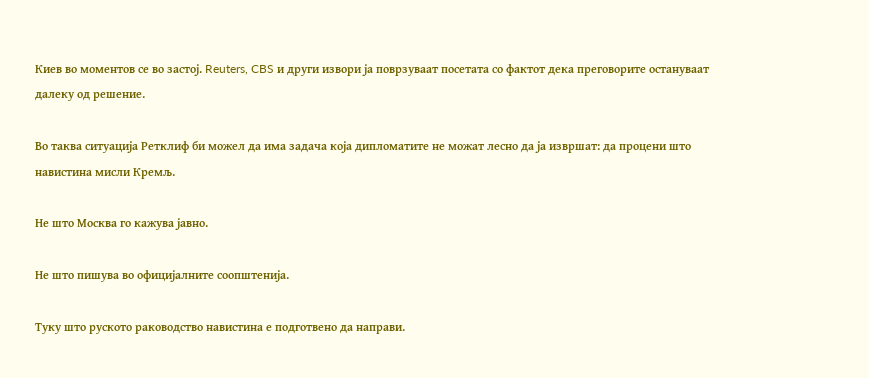Киев во моментов се во застој. Reuters, CBS и други извори ја поврзуваат посетата со фактот дека преговорите остануваат далеку од решение.

Во таква ситуација Ретклиф би можел да има задача која дипломатите не можат лесно да ја извршат: да процени што навистина мисли Кремљ.

Не што Москва го кажува јавно.

Не што пишува во официјалните соопштенија.

Туку што руското раководство навистина е подготвено да направи.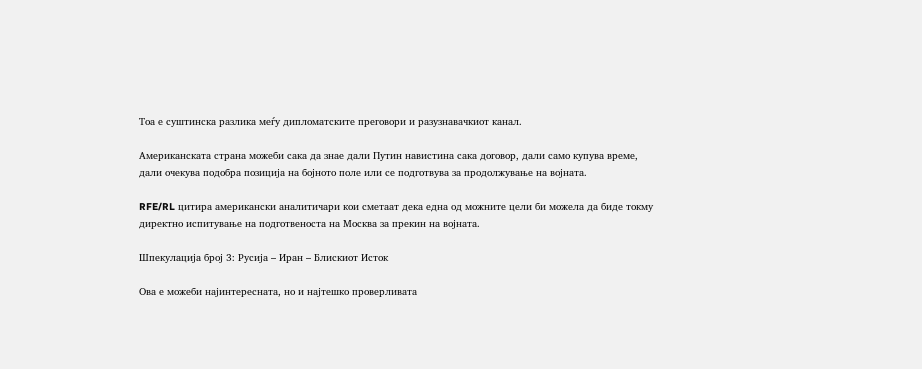Тоа е суштинска разлика меѓу дипломатските преговори и разузнавачкиот канал.

Американската страна можеби сака да знае дали Путин навистина сака договор, дали само купува време, дали очекува подобра позиција на бојното поле или се подготвува за продолжување на војната.

RFE/RL цитира американски аналитичари кои сметаат дека една од можните цели би можела да биде токму директно испитување на подготвеноста на Москва за прекин на војната.

Шпекулација број 3: Русија – Иран – Блискиот Исток

Ова е можеби најинтересната, но и најтешко проверливата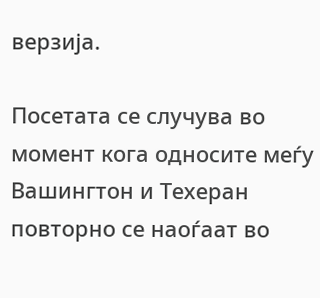верзија.

Посетата се случува во момент кога односите меѓу Вашингтон и Техеран повторно се наоѓаат во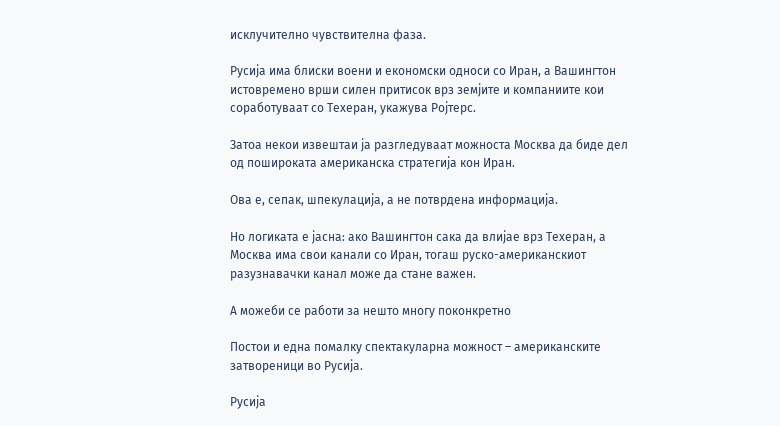исклучително чувствителна фаза.

Русија има блиски воени и економски односи со Иран, а Вашингтон истовремено врши силен притисок врз земјите и компаниите кои соработуваат со Техеран, укажува Ројтерс.

Затоа некои извештаи ја разгледуваат можноста Москва да биде дел од пошироката американска стратегија кон Иран.

Ова е, сепак, шпекулација, а не потврдена информација.

Но логиката е јасна: ако Вашингтон сака да влијае врз Техеран, а Москва има свои канали со Иран, тогаш руско-американскиот разузнавачки канал може да стане важен.

А можеби се работи за нешто многу поконкретно

Постои и една помалку спектакуларна можност – американските затвореници во Русија.

Русија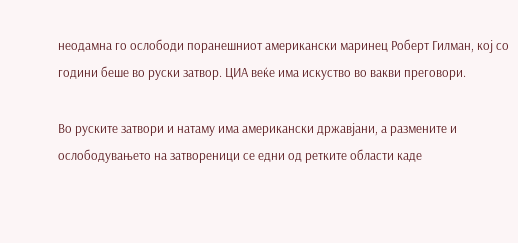неодамна го ослободи поранешниот американски маринец Роберт Гилман, кој со години беше во руски затвор. ЦИА веќе има искуство во вакви преговори.

Во руските затвори и натаму има американски државјани, а размените и ослободувањето на затвореници се едни од ретките области каде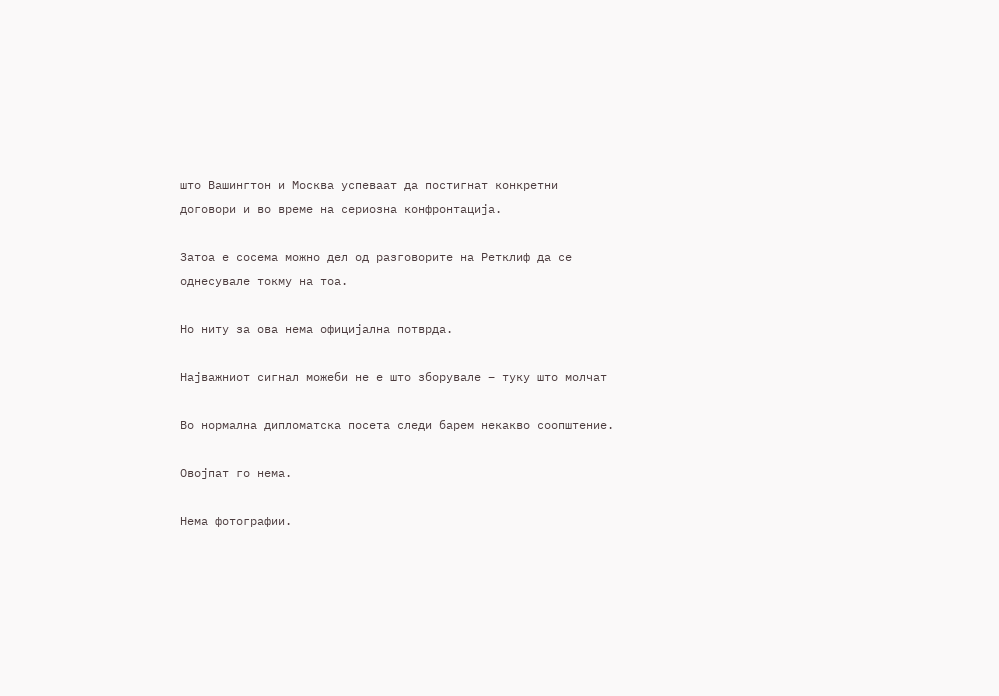што Вашингтон и Москва успеваат да постигнат конкретни договори и во време на сериозна конфронтација.

Затоа е сосема можно дел од разговорите на Ретклиф да се однесувале токму на тоа.

Но ниту за ова нема официјална потврда.

Најважниот сигнал можеби не е што зборувале – туку што молчат

Во нормална дипломатска посета следи барем некакво соопштение.

Овојпат го нема.

Нема фотографии.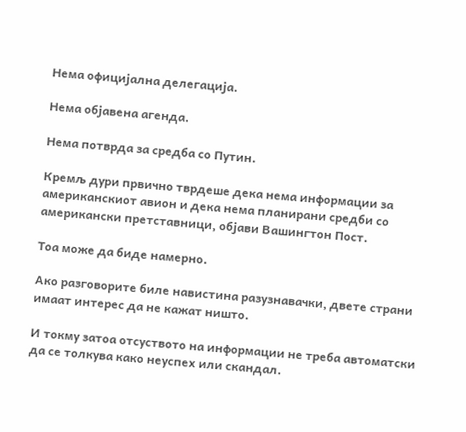Нема официјална делегација.

Нема објавена агенда.

Нема потврда за средба со Путин.

Кремљ дури првично тврдеше дека нема информации за американскиот авион и дека нема планирани средби со американски претставници, објави Вашингтон Пост.

Тоа може да биде намерно.

Ако разговорите биле навистина разузнавачки, двете страни имаат интерес да не кажат ништо.

И токму затоа отсуството на информации не треба автоматски да се толкува како неуспех или скандал.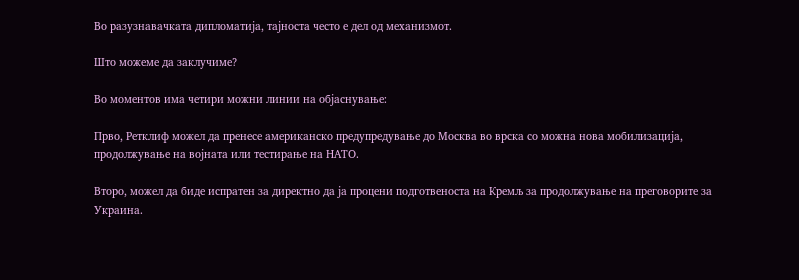Во разузнавачката дипломатија, тајноста често е дел од механизмот.

Што можеме да заклучиме?

Во моментов има четири можни линии на објаснување:

Прво, Ретклиф можел да пренесе американско предупредување до Москва во врска со можна нова мобилизација, продолжување на војната или тестирање на НАТО.

Второ, можел да биде испратен за директно да ја процени подготвеноста на Кремљ за продолжување на преговорите за Украина.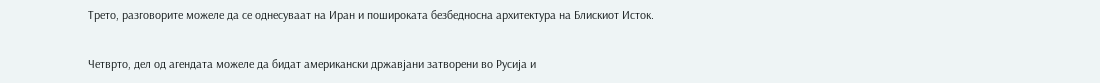Трето, разговорите можеле да се однесуваат на Иран и пошироката безбедносна архитектура на Блискиот Исток.

Четврто, дел од агендата можеле да бидат американски државјани затворени во Русија и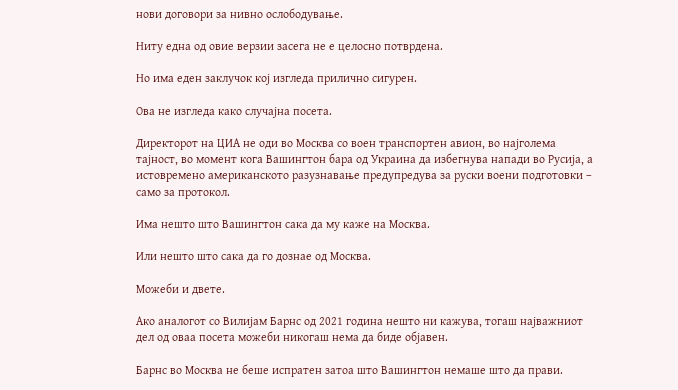нови договори за нивно ослободување.

Ниту една од овие верзии засега не е целосно потврдена.

Но има еден заклучок кој изгледа прилично сигурен.

Ова не изгледа како случајна посета.

Директорот на ЦИА не оди во Москва со воен транспортен авион, во најголема тајност, во момент кога Вашингтон бара од Украина да избегнува напади во Русија, а истовремено американското разузнавање предупредува за руски воени подготовки – само за протокол.

Има нешто што Вашингтон сака да му каже на Москва.

Или нешто што сака да го дознае од Москва.

Можеби и двете.

Ако аналогот со Вилијам Барнс од 2021 година нешто ни кажува, тогаш најважниот дел од оваа посета можеби никогаш нема да биде објавен.

Барнс во Москва не беше испратен затоа што Вашингтон немаше што да прави.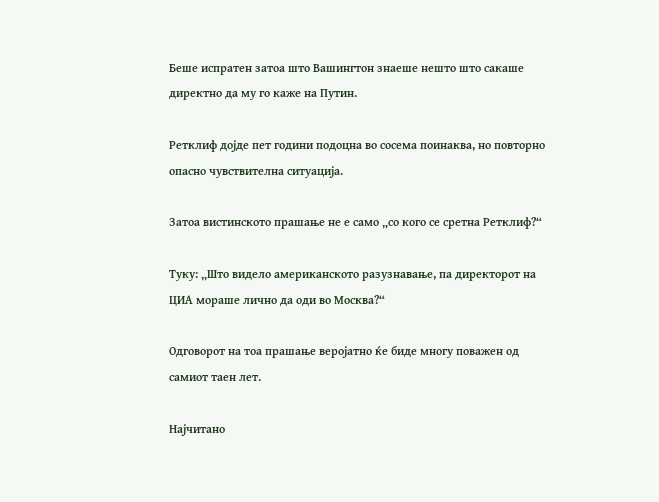Беше испратен затоа што Вашингтон знаеше нешто што сакаше директно да му го каже на Путин.

Ретклиф дојде пет години подоцна во сосема поинаква, но повторно опасно чувствителна ситуација.

Затоа вистинското прашање не е само „со кого се сретна Ретклиф?“

Туку: „Што виделo американското разузнавање, па директорот на ЦИА мораше лично да оди во Москва?“

Одговорот на тоа прашање веројатно ќе биде многу поважен од самиот таен лет.

Најчитано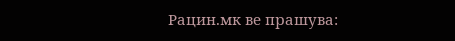Рацин.мк ве прашува: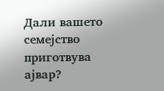Дали вашето семејство приготвува ајвар?